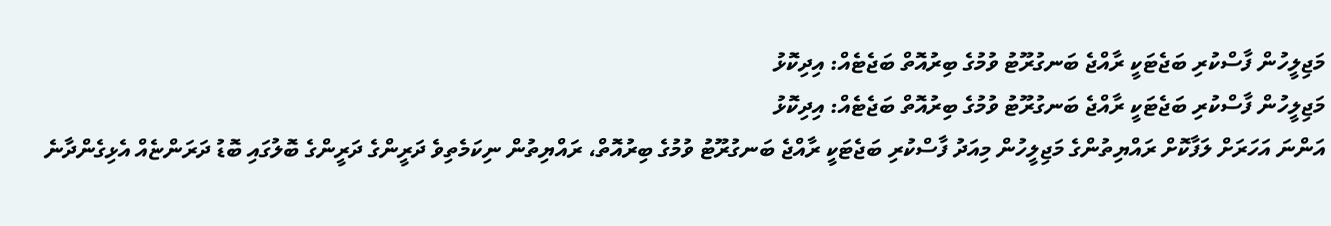މަޖިލީހުން ފާސްކުރި ބަޖެޓަކީ ރާއްޖެ ބަނގުރޫޓު ވުމުގެ ބިރުއޮތް ބަޖެޓެއް: އިދިކޮޅު
މަޖިލީހުން ފާސްކުރި ބަޖެޓަކީ ރާއްޖެ ބަނގުރޫޓު ވުމުގެ ބިރުއޮތް ބަޖެޓެއް: އިދިކޮޅު
އަންނަ އަހަރަށް ލަފާކޮށް ރައްޔިތުންގެ މަޖިލީހުން މިއަދު ފާސްކުރި ބަޖެޓަކީ ރާއްޖެ ބަނގުރޫޓު ވުމުގެ ބިރުއޮތް، ރައްޔިތުން ނިކަމެތިވެ ދަރީންގެ ދަރީންގެ ބޮލުގައި ބޮޑު ދަރަންޏެއް އެޅިގެންދާނެ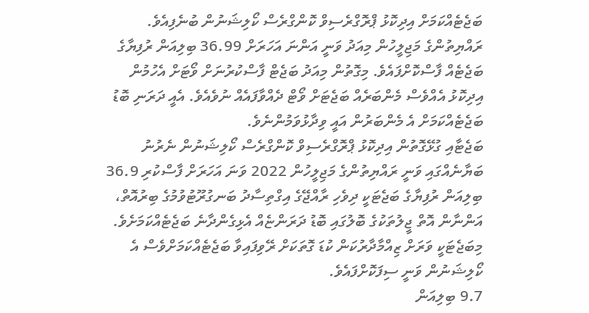ބަޖެޓެއްކަމަށް އިދިކޮޅު ޕްރޮގްރެސިވް ކޮންގްރެސް ކޯލިޝަނުން ބުނެފިއެވެ.
ރައްޔިތުންގެ މަޖިލީހުން މިއަދު ވަނީ އަންނަ އަހަރަށް 36.99 ބިލިއަން ރުފިޔާގެ ބަޖެޓެއް ފާސްކޮށްފައެވެ. މިގޮތުން މިއަދު ބަޖެޓް ފާސްކުރުނަށް ވޯޓަށް އެހުމުން އިދިކޮޅު އެއްވެސް މެންބަރެއް ބަޖެޓަށް ވޯޓް ދެއްވާފައެއް ނުވެއެވެ. އެއީ ދަރަނި ބޮޑު ބަޖެޓެއްކަމަށް އެ މެންބަރުން އައީ ވިދާޅުވަމުންނެވެ.
ބަޖެޓާއި ގުޅޭގޮތުން އިދިކޮޅު ޕްރޮގްރެސިވް ކޮންގްރެސް ކޯލިޝަނުން ނެރުނު ބަޔާނެއްގައި ވަނީ ރައްޔިތުންގެ މަޖިލީހުން 2022 ވަނަ އަހަރަށް ފާސްކުރި 36.9 ބިލިއަން ރުފިޔާގެ ބަޖެޓަކީ ދިވެހި ރާއްޖޭގެ އިގްތިސާދު ބަނގުރޫޓުވުމުގެ ބިރުއޮތް، އަންނާން އޮތް ޖީލުތަކުގެ ބޮލުގައި ބޮޑު ދަރަންޏެއް އެޅިގެންދާނެ ބަޖެޓެއްކަމަށެވެ. މިބަޖެޓަކީ ވަރަށް ޒިއްމާދާރުކަން ކުޑަ ގޮތަކަށް ރޭވިފައިވާ ބަޖެޓެއްކަމަށްވެސް އެ ކޯލިޝަނުން ވަނީ ސިފަކޮށްފައެވެ.
9.7 ބިލިއަން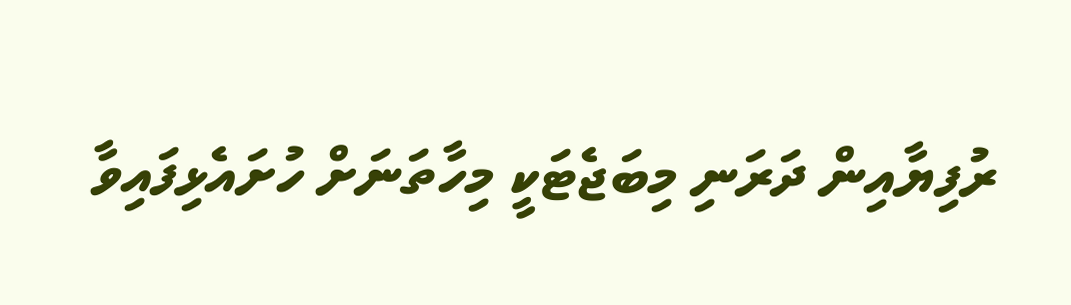ރުފިޔާއިން ދަރަނި މިބަޖެޓަކީ މިހާތަނަށް ހުށައެޅިފައިވާ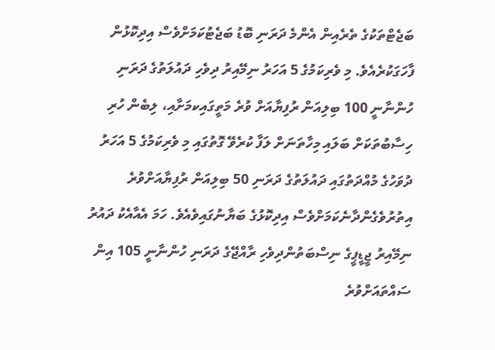ބަޖެޓްތަކުގެ ތެރެއިން އެންމެ ދަރަނި ބޮޑު ބަޖެޓުކަމަށްވެސް އިދިކޮޅުން ފާހަގަކުރެއެވެ. މި ވެރިކަމުގެ 5 އަހަރު ނިމޭއިރު ދިވެހި ދައުލަތުގެ ދަރަނި ހުންނާނީ 100 ބިލިއަން ރުފިޔާއަށް ވުރެ މަތީގައިކމަށާއި، ލިބެން ހުރި ހިސާބުތަކަށް ބަލައި މިހާތަނަށް ލަފާ ކުރެވޭ ގޮތުގައި މި ވެރިކަމުގެ 5 އަހަރު ދުވަހުގެ މުއްދަތުގައި ދައުލަތުގެ ދަރަނި 50 ބިލިއަން ރުފިޔާއަށްވުރެ އިތުރުވެގެންދާނެކަމަށްވެސް އިދިކޮޅުގެ ބަޔާނުގައިވެއެވެ. ހަމަ އެއާއެކު ދައުރު ނިމޭއިރު ޖީޑީޕީގެ ނިސްބަތުންދިވެހި ރާއްޖޭގެ ދަރަނި ހުންނާނީ 105 އިން ސައްތައަށްވުރެ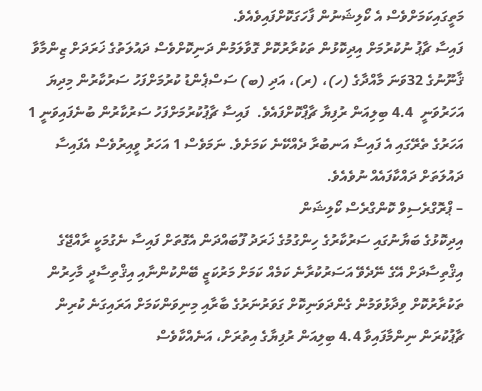މަތީގައިކަމަށްވެސް އެ ކޯލިޝަނުން ފާހަގަކޮށްފައިވެއެވެ.
ފައިސާ ޗާޕު ނުކުރުމަށް އިދިކޮޅުން ތަކުރާރުކޮށް ގޮވާލަމުން ދަނިކޮށްވެސް ދައުލަތުގެ ޚަރަދަށް ޒިންމާވާ ޤާނޫނުގެ 32ވަނަ މާއްދާގެ (ހ)، (ރ)، އަދި (ބ) ސަސްޕެންޑު ކުރުމަށްފަހު ސަރުކާރުން މިދިޔަ އަހަރުވަނީ  4.4 ބިލިއަން ރުފިޔާ ޗާޕްކޮށްފައެވެ.  ފައިސާ ޗާޕުކުރުމަށްފަހު ސަރުކާރުން ބުނެފައިވަނީ 1 އަހަރުގެ ތެރޭގައި އެ ފައިސާ އަނބުރާ ދެއްކޭނެ ކަމަށެވެ. ނަމަވެސް 1 އަހަރު ވީއިރުވެސް އެފައިސާ ދައުލަތަށް ދައްކާފައެއް ނުވެއެވެ.
– ޕްރޮގްރެސިވް ކޮންގްރެސް ކޯލިޝަން
އިދިކޮޅުގެ ބަޔާނުގައި ސަރުކާރުގެ ހިންގުމުގެ ޚަރަދު ފޫބައްދަން އެގޮތަށް ފައިސާ ނެގުމަކީ ރާއްޖޭގެ އިޤްތިސާދަށް އޭގެ ނޭދެވޭ އަސަރުކުރާނެ ކަމެއް ކަމަށް މަރުކަޒީ ބޭންކުންނާއި އިޤްތިސާދީ މާހިރުން ތަކުރާރުކޮށް ވިދާޅުވަމުން ގެންދަވަނިކޮށް ގަވަރުނަރުގެ ބާރާއި މިނިވަންކަމަށް އަރައިގަނެ ކުރިން ޗާޕުކުރަން ނިންމާފައިވާ 4.4 ބިލިއަން ރުފިޔާގެ އިތުރަށް، އަނެއްކާވެސް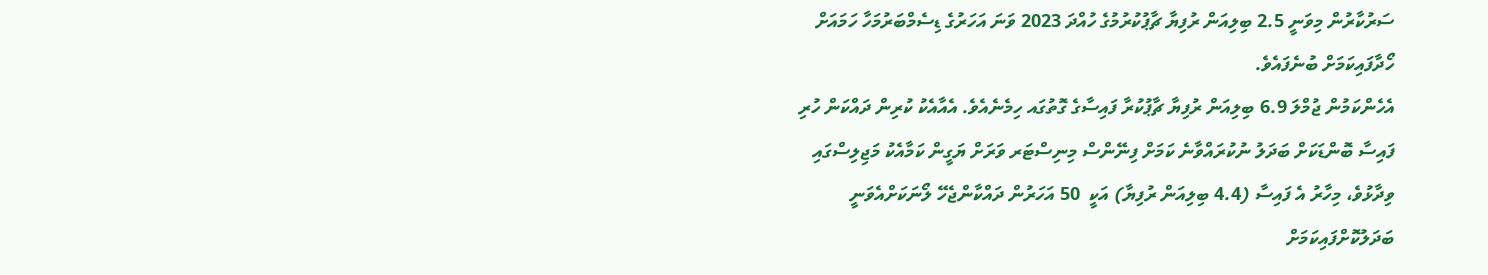ސަރުކާރުން މިވަނީ 2.5 ބިލިއަން ރުފިޔާ ޗާޕުކުރުމުގެ ހުއްދަ 2023 ވަނަ އަހަރުގެ ޑިސެމްބަރުމަހާ ހަމައަށް ހޯދާފައިކަމަށް ބުނެފައެވެ.
އެހެންކަމުން ޖުމްލަ 6.9 ބިލިއަން ރުފިޔާ ޗާޕުކުރާ ފައިސާގެ ގޮތުގައ ހިމެނެއެވެ. އެއާއެކު ކުރިން ދައްކަން ހުރި ފައިސާ ބޮންޑަކަށް ބަދަލު ނުކުރައްވާނެ ކަމަށް ފިނޭންސް މިނިސްޓަރ ވަރަށް ޔަގީން ކަމާއެކު މަޖިލިސްގައި ވިދާޅުވެ، މިހާރު އެ ފައިސާ (4.4 ބިލިއަން ރުފިޔާ) އަކީ  50 އަހަރުން ދައްކާންޖެހޭ ލޯނަކަށްއެވަނީ ބަދަލުކޮށްފައިކަމަށް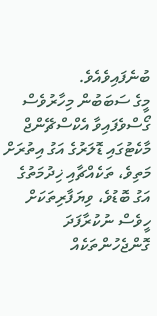ބުނެފައިވެއެވެ.
މީގެ ސަބަބުން މިހާރުވެސް ގޯސްވެފައިވާ އެކްސްޗޭންޖް މާކެޓުގައި ޑޮލަރުގެ އަގު އިތުރަށް މަތިވެ، ތަކެއްޗާއި ޚިދުމަތުގެ އަގު ބޮޑުވެ، ވިޔަފާރިތަކަށް ހީވެސް ނުކުރާފަދަ ގޮންޖެހުންތަކެއް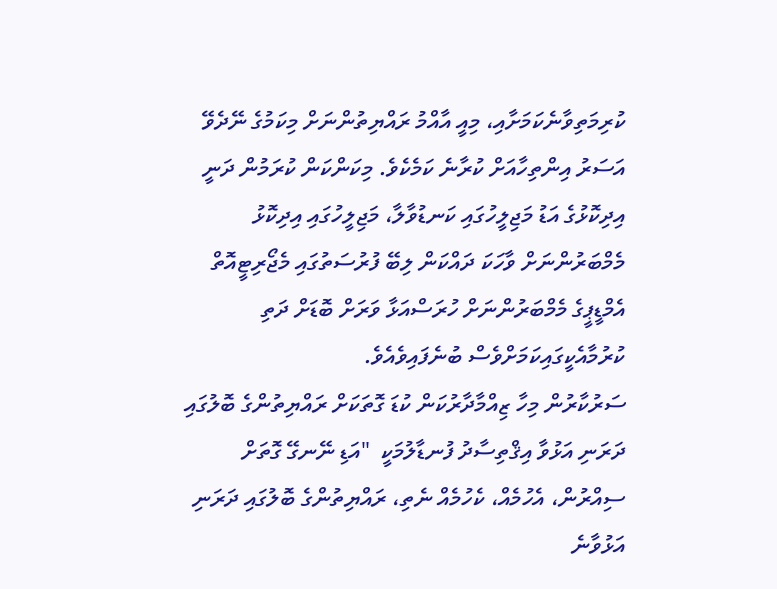ކުރިމަތިވާނެކަމަށާއި، މިއީ އާއްމު ރައްޔިތުންނަށް މިކަމުގެ ނޭދެވޭ އަސަރު އިންތިހާއަށް ކުރާނެ ކަމެކެވެ. މިކަންކަން ކުރަމުން ދަނީ އިދިކޮޅުގެ އަޑު މަޖިލީހުގައި ކަނޑުވާލާ، މަޖިލީހުގައި އިދިކޮޅު މެމްބަރުންނަށް ވާހަކަ ދައްކަން ލިބޭ ފުރުސަތުގައި މެޖޯރިޓީއޮތް އެމްޑީޕީގެ މެމްބަރުންނަށް ހުރަސްއަޅާ ވަރަށް ބޮޑަށް ދަތި ކުރުމާއެކީގައިކަމަށްވެސް ބުނެފައިވެއެވެ.
ސަރުކާރުން މިހާ ޒިއްމާދާރުކަން ކުޑަ ގޮތަކަށް ރައްޔިތުންގެ ބޮލުގައި ދަރަނި އަޅުވާ އިޤްތިސާދު ފުނޑާލުމަކީ  "އަޑި ނޭނގޭ ގޮތަށް ސިއްރުން، އެހުމެއް، ކެހުމެއް ނެތި، ރައްޔިތުންގެ ބޮލުގައި ދަރަނި އަޅުވާނެ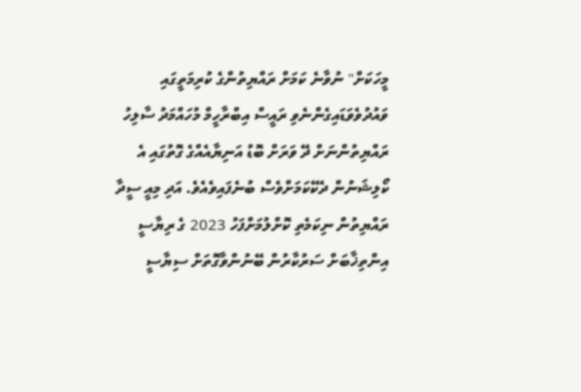މީހަކަށް" ނުވާނެ ކަމަށް ރައްޔިތުންގެ ކުރިމަތީގައި ވައުދުވެވަޑައިގެންނެވި ރައީސް އިބްރާހީމް މުހައްމަދު ސާލިހު ރައްޔިތުންނަށް ދޭ ވަރަށް ބޮޑު އަނިޔާއެއްގެ ގޮތުގައި އެ ކޯލިޝަނުން ދެކޭކަމަށްވެސް ބުނެފައިވެއެވެ. އަދި މިއީ ސީދާ ރައްޔިތުން ނިކަމެތި ކޮށްލުމަށްފަހު 2023 ގެ ރިޔާސީ އިންތިޚާބަށް ސަރުކާރުން ބޭނުންވާގޮތަށް ސިޔާސީ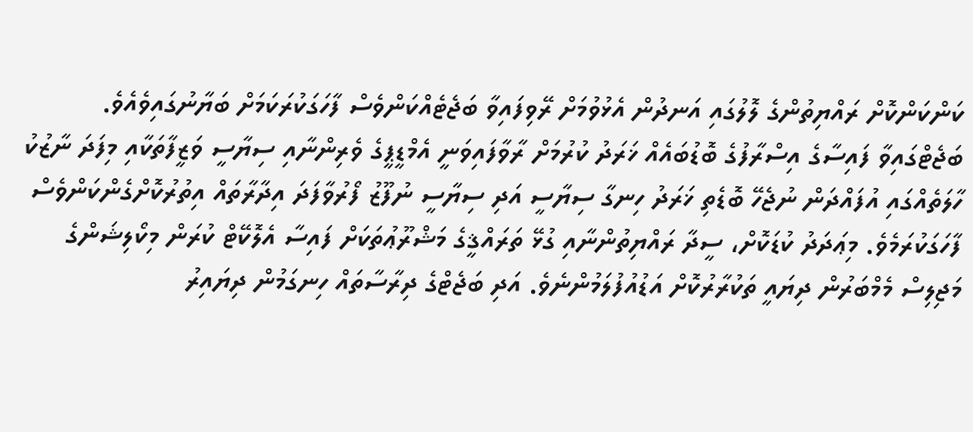ކަންކަންކޮށް ރައްޔިތުންގެ ލޮލުގައި އަނދުން އެޅުވުމަށް ރޭވިފައިވާ ބަޖެޓެއްކަންވެސް ފާހަގަކުރަކަމަށް ބަޔާނުގައިވެއެވެ.
ބަޖެޓްގައިވާ ފައިސާގެ އިސްރާފުގެ ބޮޑުބައެއް ޚަރަދު ކުރުމަށް ރާވާފައިވަނީ އެމްޑީޕީގެ ވެރިންނާއި ސިޔާސީ ވަޒީފާތަކާއި މިފަދަ ނާޒުކު ހާލަތެއްގައި އުފައްދަން ނުޖެހޭ ބޮޑެތި ޚަރަދު ހިނގާ ސިޔާސީ އަދި ސިޔާސީ ނުފޫޒު ފޯރުވާފަދަ އިދާރާތައް އިތުރުކޮށްގެންކަންވެސް ފާހަގަކުރަމެވެ. މިޢަދަދު ކުޑަކޮށް، ސީދާ ރައްޔިތުންނާއި ގުޅޭ ތަރައްޤީގެ މަޝްރޫޢުތަކަށް ފައިސާ އެލޮކޭޓް ކުރަން މިކޯލިޝަންގެ މަޖިލިސް މެމްބަރުން ދިޔައީ ތަކުރާރުކޮށް އަޑުއުފުލަމުންނެވެ. އަދި ބަޖެޓްގެ ދިރާސާތައް ހިނގަމުން ދިޔައިރު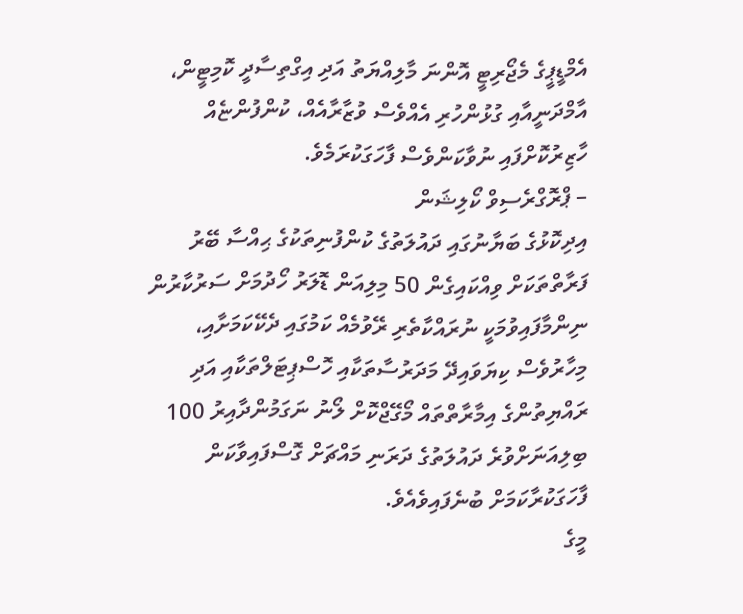އެމްޑީޕީގެ މެޖޯރިޓީ އޮންނަ މާލިއްޔަތު އަދި އިގްތިސާދީ ކޮމިޓީން، އާމްދަނީއާއި ގުޅުންހުރި އެއްވެސް ވުޒާރާއެއް، ކުންފުންޏެއް ހާޒިރުކޮށްފައި ނުވާކަންވެސް ފާހަގަކުރަމެވެ.
– ޕްރޮގްރެސިވް ކޯލިޝަން
އިދިކޮޅުގެ ބަޔާނުގައި ދައުލަތުގެ ކުންފުނިތަކުގެ ޙިއްސާ ބޭރު ފަރާތްތަކަށް ވިއްކައިގެން 50 މިލިއަން ޑޮލަރު ހޯދުމަށް ސަރުކާރުން ނިންމާފައިވުމަކީ ނުރައްކާތެރި ރޭވުމެއް ކަމުގައި ދެކޭކަމަށާއި، މިހާރުވެސް ކިޔަވައިދޭ މަދަރުސާތަކާއި ހޮސްޕިޓަލްތަކާއި އަދި ރައްޔިތުންގެ އިމާރާތްތައް މޯގޭޖްކޮށް ލޯނު ނަގަމުންދާއިރު 100 ބިލިއަނަށްވުރެ ދައުލަތުގެ ދަރަނި މައްޗަށް ގޮސްފައިވާކަން ފާހަގަކުރާކަމަށް ބުނެފައިވެއެވެ.
މީގެ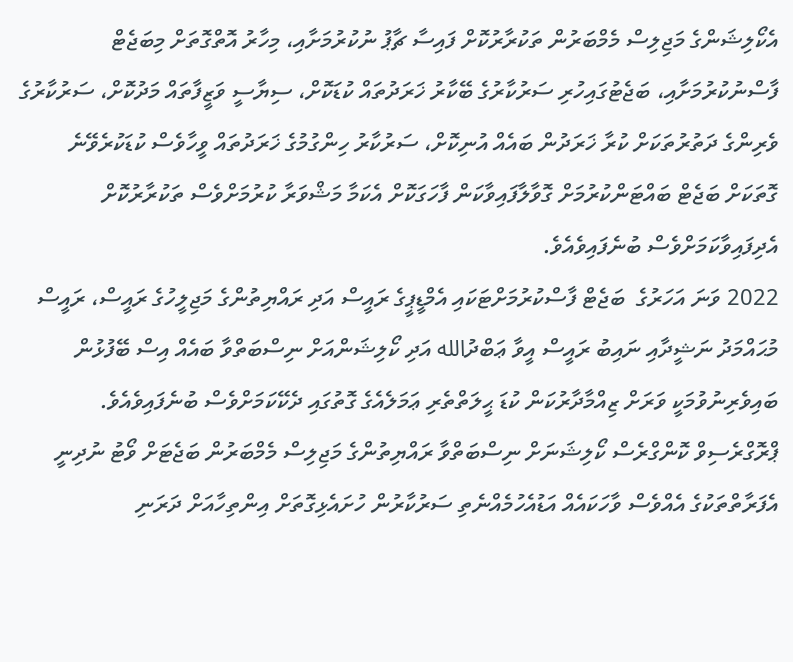އެކޯލިޝަންގެ މަޖިލިސް މެމްބަރުން ތަކުރާރުކޮށް ފައިސާ ޗާޕު ނުކުރުމަށާއި، މިހާރު އޮތްގޮތަށް މިބަޖެޓް ފާސްނުކުރުމަށާއި، ބަޖެޓުގައިހުރި ސަރުކާރުގެ ބޭކާރު ޚަރަދުތައް ކުޑަކޮށް، ސިޔާސީ ވަޒީފާތައް މަދުކޮށް، ސަރުކާރުގެ ވެރިންގެ ދަތުރުތަކަށް ކުރާ ޚަރަދުން ބައެއް އުނިކޮށް، ސަރުކާރު ހިންގުމުގެ ޚަރަދުތައް ވީހާވެސް ކުޑަކުރެވޭނެ ގޮތަކަށް ބަޖެޓް ބައްޓަންކުރުމަށް ގޮވާލާފައިވާކަން ފާހަގަކޮށް އެކަމާ މަޝްވަރާ ކުރުމަށްވެސް ތަކުރާރުކޮށް އެދިފައިވާކަމަށްވެސް ބުނެފައިވެއެވެ.
2022 ވަނަ އަހަރުގެ  ބަޖެޓް ފާސްކުރުމަށްޓަކައި އެމްޑީޕީގެ ރައީސް އަދި ރައްޔިތުންގެ މަޖިލީހުގެ ރައީސް، ރައީސް  މުޙައްމަދު ނަޝީދާއި ނައިބު ރައީސް އީވާ ޢަބްދުالله އަދި ކޯލިޝަންއަށް ނިސްބަތްވާ ބައެއް އިސް ބޭފުޅުން ބައިވެރިނުވުމަކީ ވަރަށް ޒިއްމާދާރުކަން ކުޑަ ޙީލަތްތެރި ޢަމަލެއެގެ ގޮތުގައި ދެކޭކަމަށްވެސް ބުނެފައިވެއެވެ. ޕްރޮގްރެސިވް ކޮންގްރެސް ކޯލިޝަނަށް ނިސްބަތްވާ ރައްޔިތުންގެ މަޖިލިސް މެމްބަރުން ބަޖެޓަށް ވޯޓު ނުދިނީ އެފަރާތްތަކުގެ އެއްވެސް ވާހަކައެއް އަޑުއެހުމެއްނެތި ސަރުކާރުން ހުށައެޅިގޮތަށް އިންތިހާއަށް ދަރަނި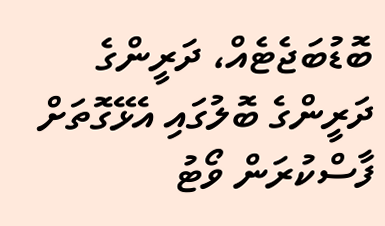ބޮޑުބަޖެޓެއް، ދަރީންގެ ދަރީންގެ ބޮލުގައި އެޅޭގޮތަށް ފާސްކުރަން ވޯޓު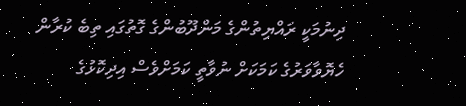ދިނުމަކީ ރައްޔިތުންގެ މަންދޫބުންގެ ގޮތުގައި ތިބެ ކުރާން ހެޔޮވާވަރުގެ ކަމަކަށް ނުވާތީ ކަމަށްވެސް އިދިކޮޅުގެ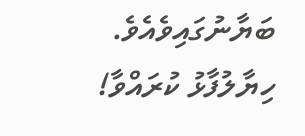ބަޔާނުގައިވެއެވެ.
ހިޔާލުފާޅު ކުރައްވާ!